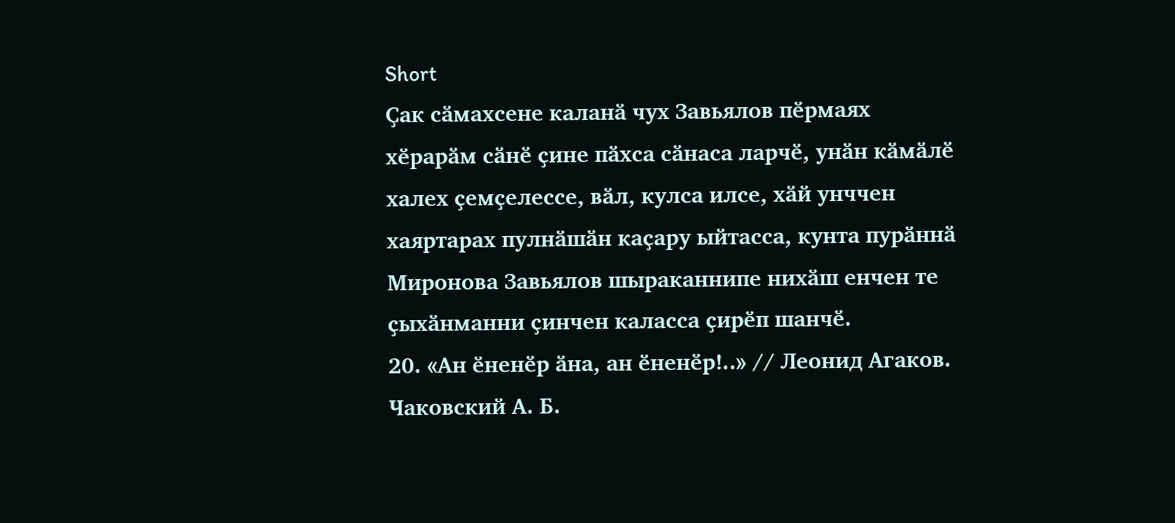Short
Ҫак сӑмахсене каланӑ чух Завьялов пӗрмаях хӗрарӑм сӑнӗ ҫине пӑхса сӑнаса ларчӗ, унӑн кӑмӑлӗ халех ҫемҫелессе, вӑл, кулса илсе, хӑй унччен хаяртарах пулнӑшӑн каҫару ыйтасса, кунта пурӑннӑ Миронова Завьялов шыраканнипе нихӑш енчен те ҫыхӑнманни ҫинчен каласса ҫирӗп шанчӗ.
20. «Ан ӗненӗр ӑна, ан ӗненӗр!..» // Леонид Агаков. Чаковский А. Б.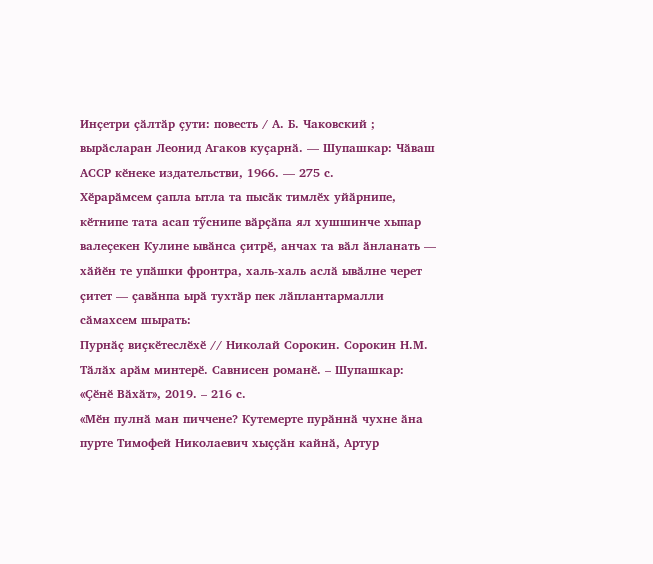Инҫетри ҫӑлтӑр ҫути: повесть / А. Б. Чаковский ; вырӑсларан Леонид Агаков куҫарнӑ. — Шупашкар: Чӑваш АССР кӗнеке издательстви, 1966. — 275 с.
Хӗрарӑмсем ҫапла ытла та пысӑк тимлӗх уйӑрнипе, кӗтнипе тата асап тӳснипе вӑрҫӑпа ял хушшинче хыпар валеҫекен Кулине ывӑнса ҫитрӗ, анчах та вӑл ӑнланать — хӑйӗн те упӑшки фронтра, халь-халь аслӑ ывӑлне черет ҫитет — ҫавӑнпа ырӑ тухтӑр пек лӑплантармалли сӑмахсем шырать:
Пурнӑҫ виҫкӗтеслӗхӗ // Николай Сорокин. Сорокин Н.М. Тӑлӑх арӑм минтерӗ. Савнисен романӗ. – Шупашкар: «Ҫӗнӗ Вӑхӑт», 2019. – 216 с.
«Мӗн пулнӑ ман пиччене? Кутемерте пурӑннӑ чухне ӑна пурте Тимофей Николаевич хыҫҫӑн кайнӑ, Артур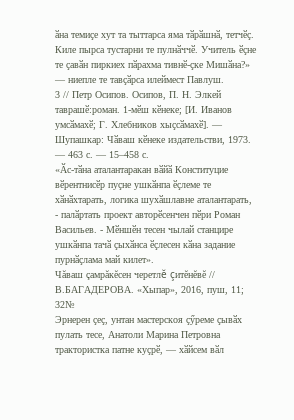ӑна темиҫе хут та тыттарса яма тӑрӑшнӑ, тетчӗҫ. Киле пырса тустарни те пулнӑччӗ. Учитель ӗҫне те ҫавӑн пиркиех пӑрахма тивнӗ-ҫке Мишӑна?» — ниепле те тавҫӑрса илеймест Павлуш.
3 // Петр Осипов. Осипов, П. Н. Элкей таврашӗ:роман. 1-мӗш кӗнеке; [И. Иванов умсӑмахӗ; Г. Хлебников хыҫсӑмахӗ]. — Шупашкар: Чӑваш кӗнеке издательстви, 1973. — 463 с. — 15–458 с.
«Ӑс-тӑна аталантаракан вӑйӑ Конституцие вӗрентнисӗр пуҫне ушкӑнпа ӗҫлеме те хӑнӑхтарать, логика шухӑшлавне аталантарать, - палӑртать проект авторӗсенчен пӗри Роман Васильев. - Мӗншӗн тесен чылай станцире ушкӑнпа тачӑ ҫыхӑнса ӗҫлесен кӑна задание пурнӑҫлама май килет».
Чăваш çамрăкĕсен черетлĕ çитĕнĕвĕ // В.БАГАДЕРОВА. «Хыпар», 2016, пуш, 11; 32№
Эрнерен ҫеҫ, унтан мастерскоя ҫӳреме ҫывӑх пулать тесе, Анатоли Марина Петровна трактористка патне куҫрӗ, — хӑйсем вӑл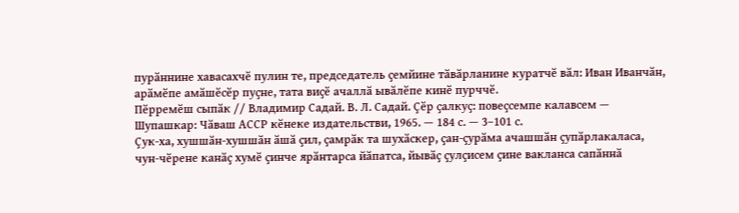пурӑннине хавасахчӗ пулин те, председатель ҫемйине тӑвӑрланине куратчӗ вӑл: Иван Иванчӑн, арӑмӗпе амӑшӗсӗр пуҫне, тата виҫӗ ачаллӑ ывӑлӗпе кинӗ пурччӗ.
Пӗрремӗш сыпӑк // Владимир Садай. В. Л. Садай. Ҫӗр ҫалкуҫ: повеҫсемпе калавсем — Шупашкар: Чӑваш АССР кӗнеке издательстви, 1965. — 184 с. — 3–101 с.
Ҫук-ха, хушшӑн-хушшӑн ӑшӑ ҫил, ҫамрӑк та шухӑскер, ҫан-ҫурӑма ачашшӑн ҫупӑрлакаласа, чун-чӗрене канӑҫ хумӗ ҫинче ярӑнтарса йӑпатса, йывӑҫ ҫулҫисем ҫине вакланса сапӑннӑ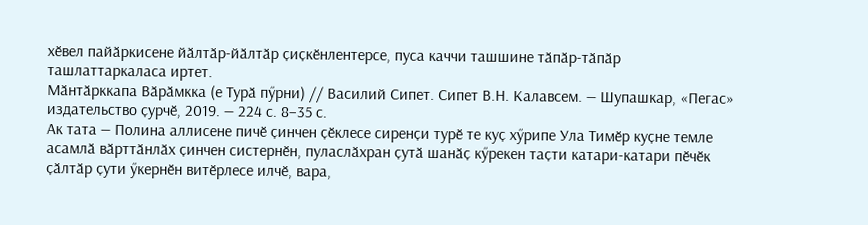хӗвел пайӑркисене йӑлтӑр-йӑлтӑр ҫиҫкӗнлентерсе, пуса каччи ташшине тӑпӑр-тӑпӑр ташлаттаркаласа иртет.
Мӑнтӑрккапа Вӑрӑмкка (е Турӑ пӳрни) // Василий Сипет. Сипет В.Н. Калавсем. — Шупашкар, «Пегас» издательство ҫурчӗ, 2019. — 224 с. 8–35 с.
Ак тата — Полина аллисене пичӗ ҫинчен ҫӗклесе сиренҫи турӗ те куҫ хӳрипе Ула Тимӗр куҫне темле асамлӑ вӑрттӑнлӑх ҫинчен систернӗн, пуласлӑхран ҫутӑ шанӑҫ кӳрекен таҫти катари-катари пӗчӗк ҫӑлтӑр ҫути ӳкернӗн витӗрлесе илчӗ, вара,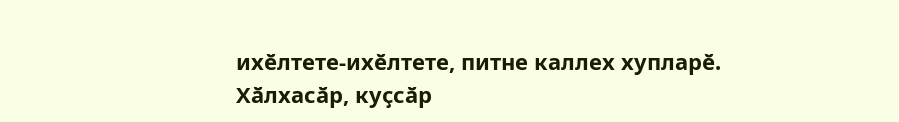ихӗлтете-ихӗлтете, питне каллех хупларӗ.
Хӑлхасӑр, куҫсӑр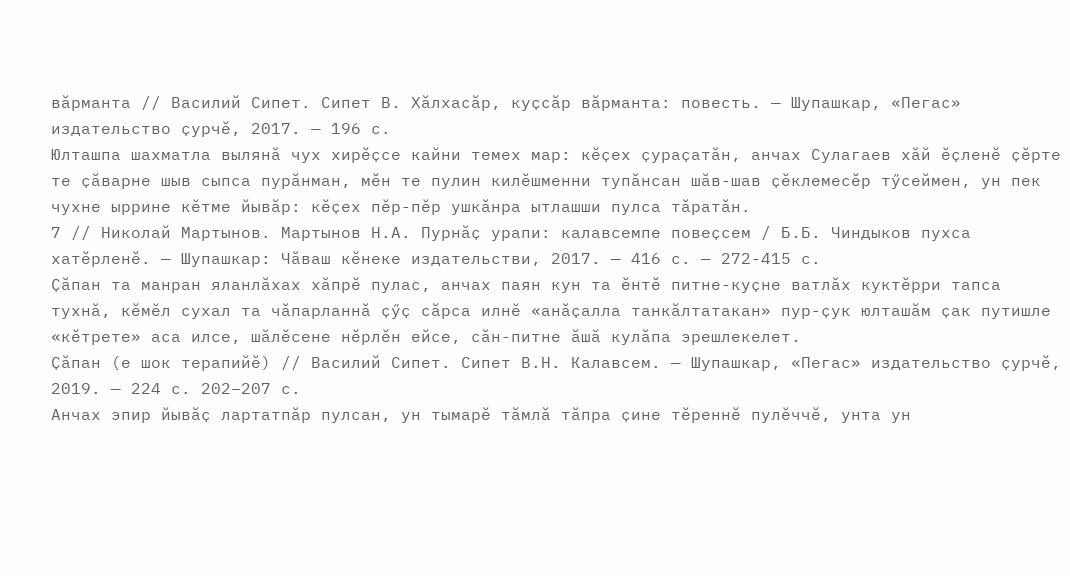вӑрманта // Василий Сипет. Сипет В. Хӑлхасӑр, куҫсӑр вӑрманта: повесть. — Шупашкар, «Пегас» издательство ҫурчӗ, 2017. — 196 с.
Юлташпа шахматла вылянӑ чух хирӗҫсе кайни темех мар: кӗҫех ҫураҫатӑн, анчах Сулагаев хӑй ӗҫленӗ ҫӗрте те ҫӑварне шыв сыпса пурӑнман, мӗн те пулин килӗшменни тупӑнсан шӑв-шав ҫӗклемесӗр тӳсеймен, ун пек чухне ыррине кӗтме йывӑр: кӗҫех пӗр-пӗр ушкӑнра ытлашши пулса тӑратӑн.
7 // Николай Мартынов. Мартынов Н.А. Пурнӑҫ урапи: калавсемпе повеҫсем / Б.Б. Чиндыков пухса хатӗрленӗ. — Шупашкар: Чӑваш кӗнеке издательстви, 2017. — 416 с. — 272-415 с.
Ҫӑпан та манран яланлӑхах хӑпрӗ пулас, анчах паян кун та ӗнтӗ питне-куҫне ватлӑх куктӗрри тапса тухнӑ, кӗмӗл сухал та чӑпарланнӑ ҫӳҫ сӑрса илнӗ «анӑҫалла танкӑлтатакан» пур-ҫук юлташӑм ҫак путишле «кӗтрете» аса илсе, шӑлӗсене нӗрлӗн ейсе, сӑн-питне ӑшӑ кулӑпа эрешлекелет.
Ҫӑпан (е шок терапийӗ) // Василий Сипет. Сипет В.Н. Калавсем. — Шупашкар, «Пегас» издательство ҫурчӗ, 2019. — 224 с. 202–207 с.
Анчах эпир йывӑҫ лартатпӑр пулсан, ун тымарӗ тӑмлӑ тӑпра ҫине тӗреннӗ пулӗччӗ, унта ун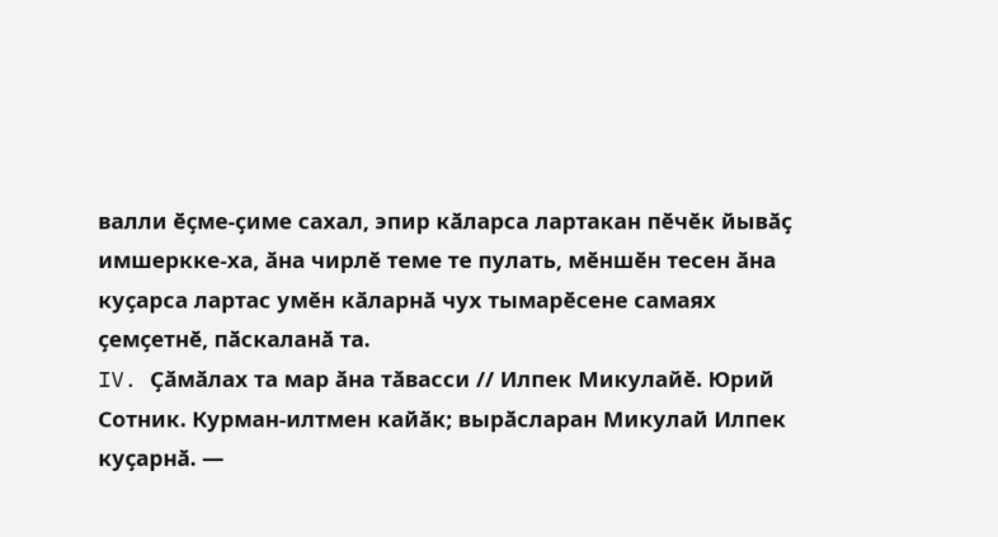валли ӗҫме-ҫиме сахал, эпир кӑларса лартакан пӗчӗк йывӑҫ имшеркке-ха, ӑна чирлӗ теме те пулать, мӗншӗн тесен ӑна куҫарса лартас умӗн кӑларнӑ чух тымарӗсене самаях ҫемҫетнӗ, пӑскаланӑ та.
IV. Ҫӑмӑлах та мар ӑна тӑвасси // Илпек Микулайӗ. Юрий Сотник. Курман-илтмен кайӑк; вырӑсларан Микулай Илпек куҫарнӑ. —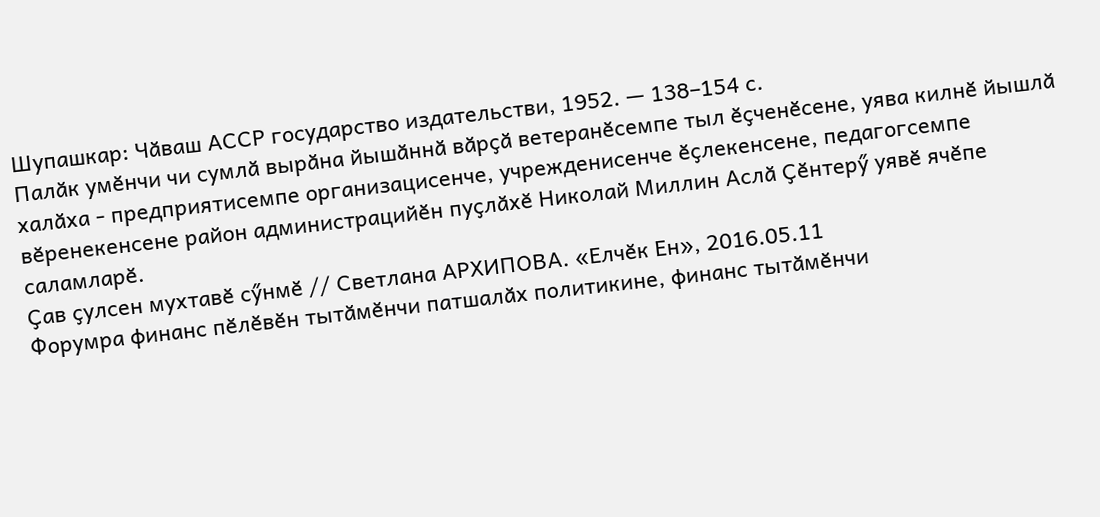Шупашкар: Чӑваш АССР государство издательстви, 1952. — 138–154 с.
Палӑк умӗнчи чи сумлӑ вырӑна йышӑннӑ вӑрҫӑ ветеранӗсемпе тыл ӗҫченӗсене, уява килнӗ йышлӑ халӑха - предприятисемпе организацисенче, учрежденисенче ӗҫлекенсене, педагогсемпе вӗренекенсене район администрацийӗн пуҫлӑхӗ Николай Миллин Аслӑ Ҫӗнтерӳ уявӗ ячӗпе саламларӗ.
Ҫав ҫулсен мухтавӗ сӳнмӗ // Светлана АРХИПОВА. «Елчӗк Ен», 2016.05.11
Форумра финанс пӗлӗвӗн тытӑмӗнчи патшалӑх политикине, финанс тытӑмӗнчи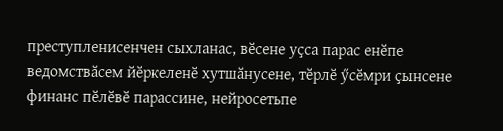преступленисенчен сыхланас, вӗсене уҫса парас енӗпе ведомствӑсем йӗркеленӗ хутшӑнусене, тӗрлӗ ӳсӗмри ҫынсене финанс пӗлӗвӗ парассине, нейросетьпе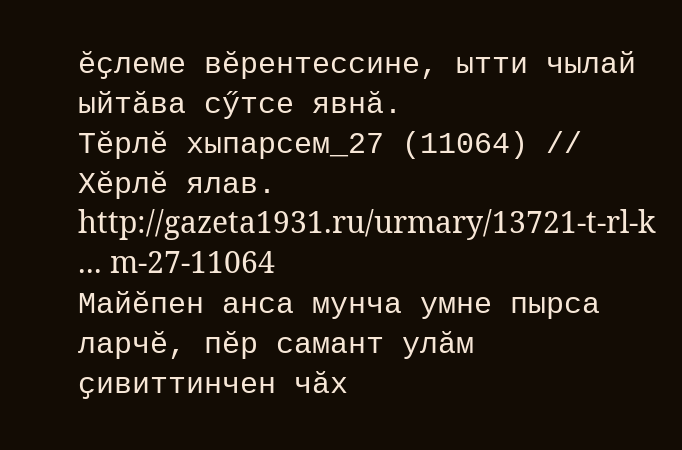ӗҫлеме вӗрентессине, ытти чылай ыйтӑва сӳтсе явнӑ.
Тӗрлӗ хыпарсем_27 (11064) // Хӗрлӗ ялав. http://gazeta1931.ru/urmary/13721-t-rl-k ... m-27-11064
Майӗпен анса мунча умне пырса ларчӗ, пӗр самант улӑм ҫивиттинчен чӑх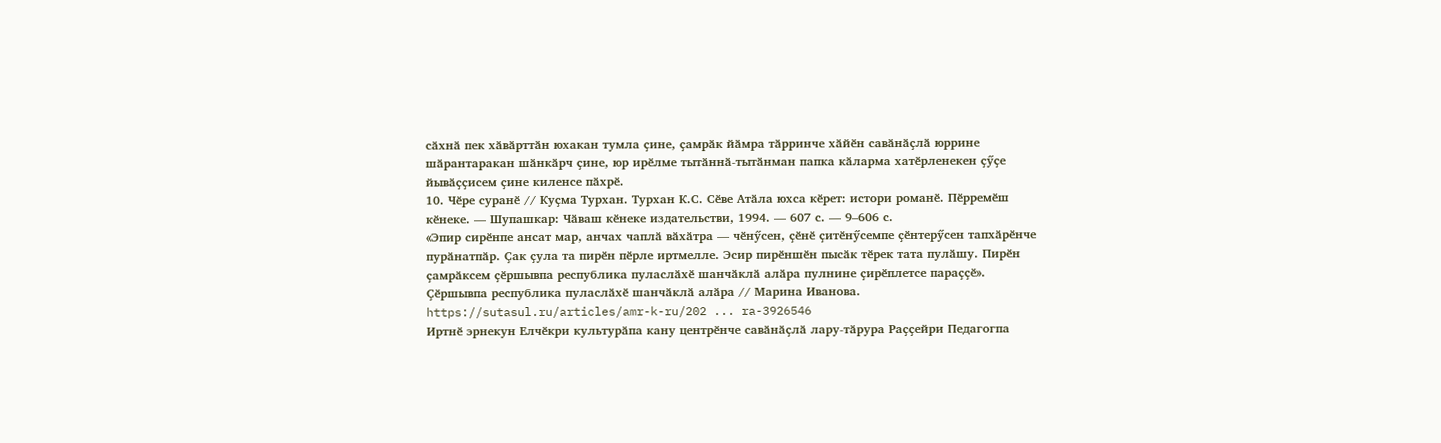сӑхнӑ пек хӑвӑрттӑн юхакан тумла ҫине, ҫамрӑк йӑмра тӑрринче хӑйӗн савӑнӑҫлӑ юррине шӑрантаракан шӑнкӑрч ҫине, юр ирӗлме тытӑннӑ-тытӑнман папка кӑларма хатӗрленекен ҫӳҫе йывӑҫҫисем ҫине киленсе пӑхрӗ.
10. Чӗре суранӗ // Куҫма Турхан. Турхан К.С. Сӗве Атӑла юхса кӗрет: истори романӗ. Пӗрремӗш кӗнеке. — Шупашкар: Чӑваш кӗнеке издательстви, 1994. — 607 с. — 9–606 с.
«Эпир сирӗнпе ансат мар, анчах чаплӑ вӑхӑтра — чӗнӳсен, ҫӗнӗ ҫитӗнӳсемпе ҫӗнтерӳсен тапхӑрӗнче пурӑнатпӑр. Ҫак ҫула та пирӗн пӗрле иртмелле. Эсир пирӗншӗн пысӑк тӗрек тата пулӑшу. Пирӗн ҫамрӑксем ҫӗршывпа республика пуласлӑхӗ шанчӑклӑ алӑра пулнине ҫирӗплетсе параҫҫӗ».
Ҫӗршывпа республика пуласлӑхӗ шанчӑклӑ алӑра // Марина Иванова. https://sutasul.ru/articles/amr-k-ru/202 ... ra-3926546
Иртнӗ эрнекун Елчӗкри культурӑпа кану центрӗнче савӑнӑҫлӑ лару-тӑрура Раҫҫейри Педагогпа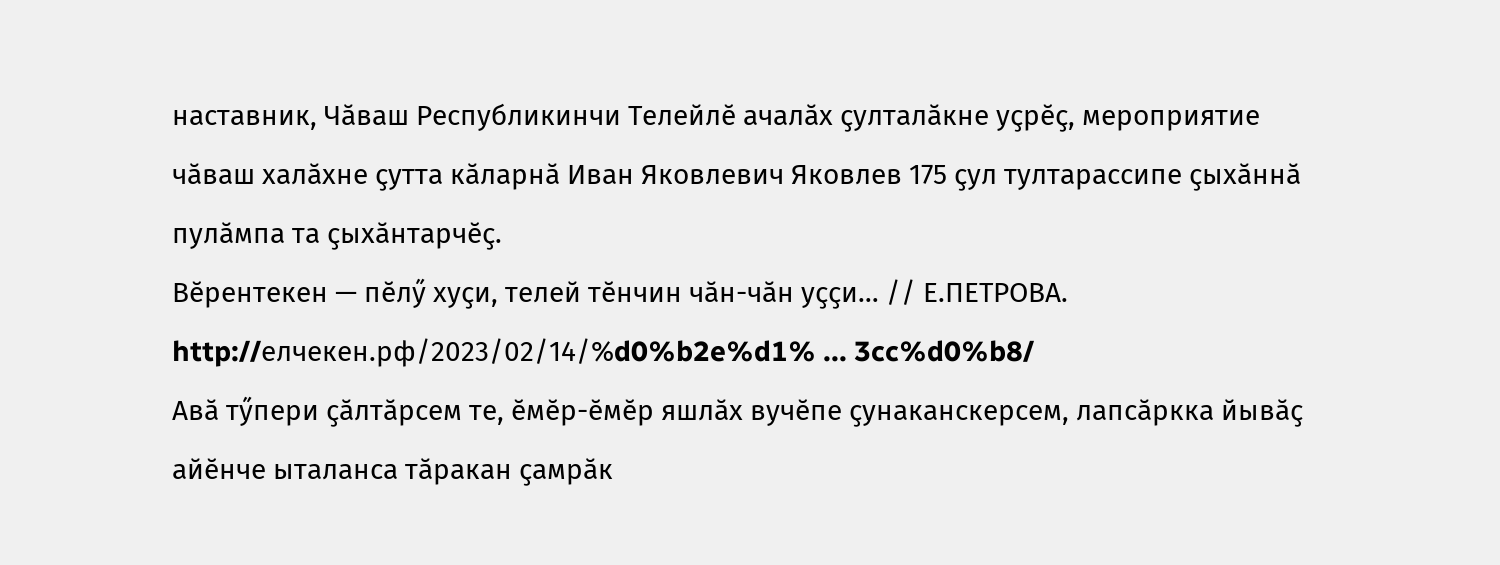наставник, Чӑваш Республикинчи Телейлӗ ачалӑх ҫулталӑкне уҫрӗҫ, мероприятие чӑваш халӑхне ҫутта кӑларнӑ Иван Яковлевич Яковлев 175 ҫул тултарассипе ҫыхӑннӑ пулӑмпа та ҫыхӑнтарчӗҫ.
Вӗрентекен — пӗлӳ хуҫи, телей тӗнчин чӑн-чӑн уҫҫи… // Е.ПЕТРОВА. http://елчекен.рф/2023/02/14/%d0%b2e%d1% ... 3cc%d0%b8/
Авӑ тӳпери ҫӑлтӑрсем те, ӗмӗр-ӗмӗр яшлӑх вучӗпе ҫунаканскерсем, лапсӑркка йывӑҫ айӗнче ыталанса тӑракан ҫамрӑк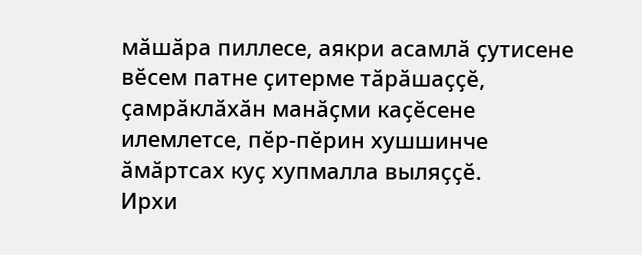мӑшӑра пиллесе, аякри асамлӑ ҫутисене вӗсем патне ҫитерме тӑрӑшаҫҫӗ, ҫамрӑклӑхӑн манӑҫми каҫӗсене илемлетсе, пӗр-пӗрин хушшинче ӑмӑртсах куҫ хупмалла выляҫҫӗ.
Ирхи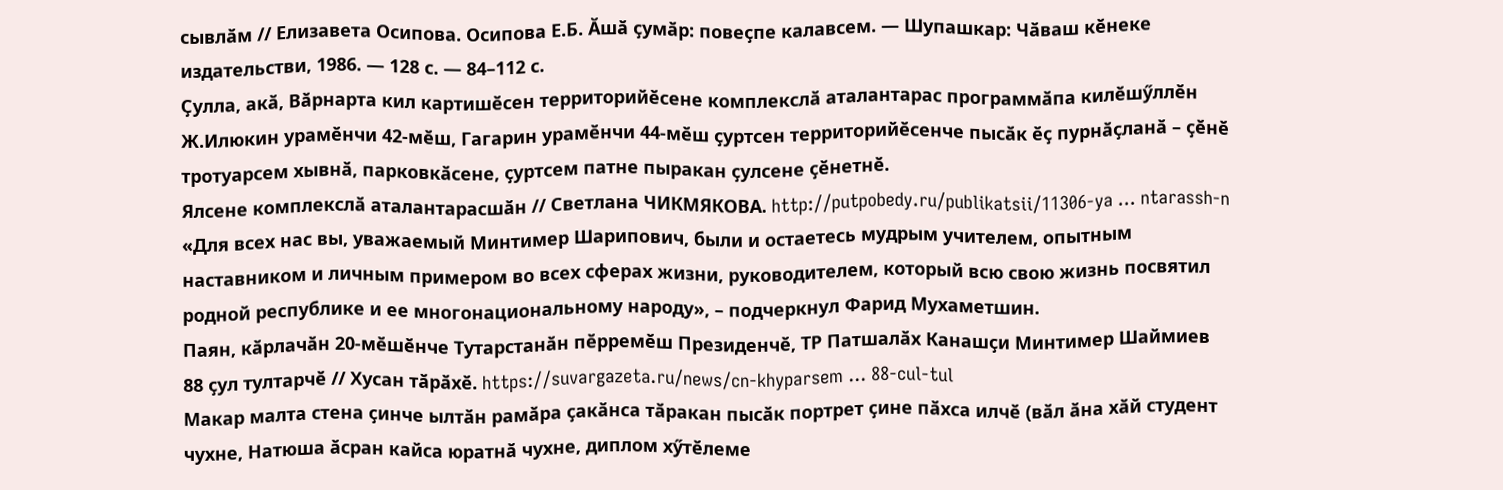сывлӑм // Елизавета Осипова. Осипова Е.Б. Ӑшӑ ҫумӑр: повеҫпе калавсем. — Шупашкар: Чӑваш кӗнеке издательстви, 1986. — 128 с. — 84–112 с.
Ҫулла, акӑ, Вӑрнарта кил картишӗсен территорийӗсене комплекслӑ аталантарас программӑпа килӗшӳллӗн Ж.Илюкин урамӗнчи 42-мӗш, Гагарин урамӗнчи 44-мӗш ҫуртсен территорийӗсенче пысӑк ӗҫ пурнӑҫланӑ – ҫӗнӗ тротуарсем хывнӑ, парковкӑсене, ҫуртсем патне пыракан ҫулсене ҫӗнетнӗ.
Ялсене комплекслӑ аталантарасшӑн // Светлана ЧИКМЯКОВА. http://putpobedy.ru/publikatsii/11306-ya ... ntarassh-n
«Для всех нас вы, уважаемый Минтимер Шарипович, были и остаетесь мудрым учителем, опытным наставником и личным примером во всех сферах жизни, руководителем, который всю свою жизнь посвятил родной республике и ее многонациональному народу», – подчеркнул Фарид Мухаметшин.
Паян, кӑрлачӑн 20-мӗшӗнче Тутарстанӑн пӗрремӗш Президенчӗ, ТР Патшалӑх Канашҫи Минтимер Шаймиев 88 ҫул тултарчӗ // Хусан тӑрӑхӗ. https://suvargazeta.ru/news/cn-khyparsem ... 88-cul-tul
Макар малта стена ҫинче ылтӑн рамӑра ҫакӑнса тӑракан пысӑк портрет ҫине пӑхса илчӗ (вӑл ӑна хӑй студент чухне, Натюша ӑсран кайса юратнӑ чухне, диплом хӳтӗлеме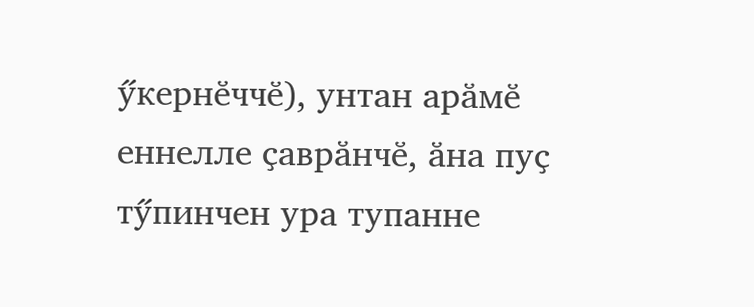ӳкернӗччӗ), унтан арӑмӗ еннелле ҫаврӑнчӗ, ӑна пуҫ тӳпинчен ура тупанне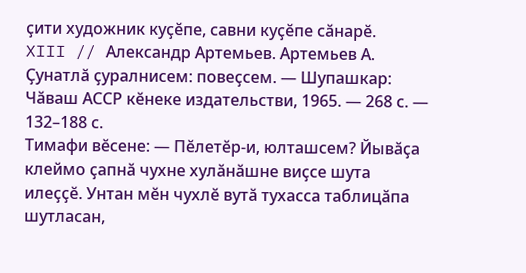ҫити художник куҫӗпе, савни куҫӗпе сӑнарӗ.
XIII // Александр Артемьев. Артемьев А. Ҫунатлӑ ҫуралнисем: повеҫсем. — Шупашкар: Чӑваш АССР кӗнеке издательстви, 1965. — 268 с. — 132–188 с.
Тимафи вӗсене: — Пӗлетӗр-и, юлташсем? Йывӑҫа клеймо ҫапнӑ чухне хулӑнӑшне виҫсе шута илеҫҫӗ. Унтан мӗн чухлӗ вутӑ тухасса таблицӑпа шутласан,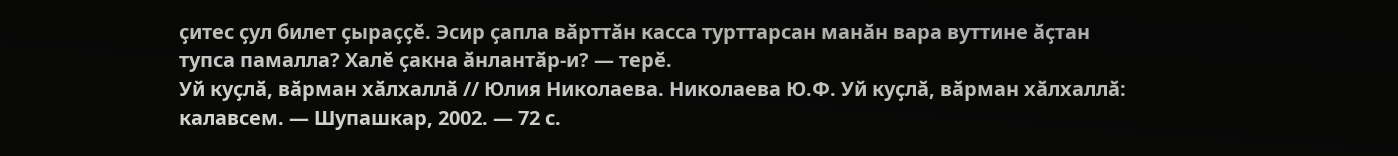ҫитес ҫул билет ҫыраҫҫӗ. Эсир ҫапла вӑрттӑн касса турттарсан манӑн вара вуттине ӑҫтан тупса памалла? Халӗ ҫакна ӑнлантӑр-и? — терӗ.
Уй куҫлӑ, вӑрман хӑлхаллӑ // Юлия Николаева. Николаева Ю.Ф. Уй куҫлӑ, вӑрман хӑлхаллӑ: калавсем. — Шупашкар, 2002. — 72 с.